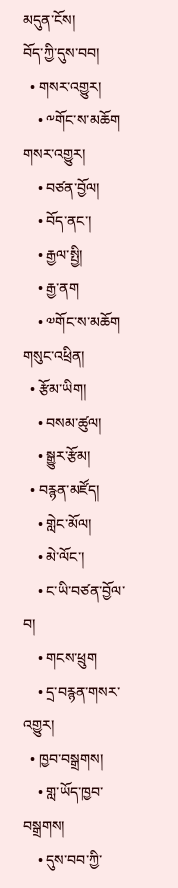མདུན་ངོས།
བོད་ཀྱི་དུས་བབ།
  • གསར་འགྱུར།
    • ༸གོང་ས་མཆོག གསར་འགྱུར།
    • བཙན་བྱོལ།
    • བོད་ནང་།
    • རྒྱལ་སྤྱི།
    • རྒྱ་ནག
    • ༧གོང་ས་མཆོག གསུང་འཕྲིན།
  • རྩོམ་ཡིག།
    • བསམ་ཚུལ།
    • སྒྱུར་རྩོམ།
  • བརྙན་མཛོད།
    • གླེང་མོལ།
    • མེ་ལོང་།
    • ང་ཡི་བཙན་བྱོལ་བ།
    • གངས་ཕྲུག
    • དྲ་བརྙན་གསར་འགྱུར།
  • ཁྱབ་བསྒྲགས།
    • གླ་ཡོད་ཁྱབ་བསྒྲགས།
    • དུས་བབ་ཀྱི་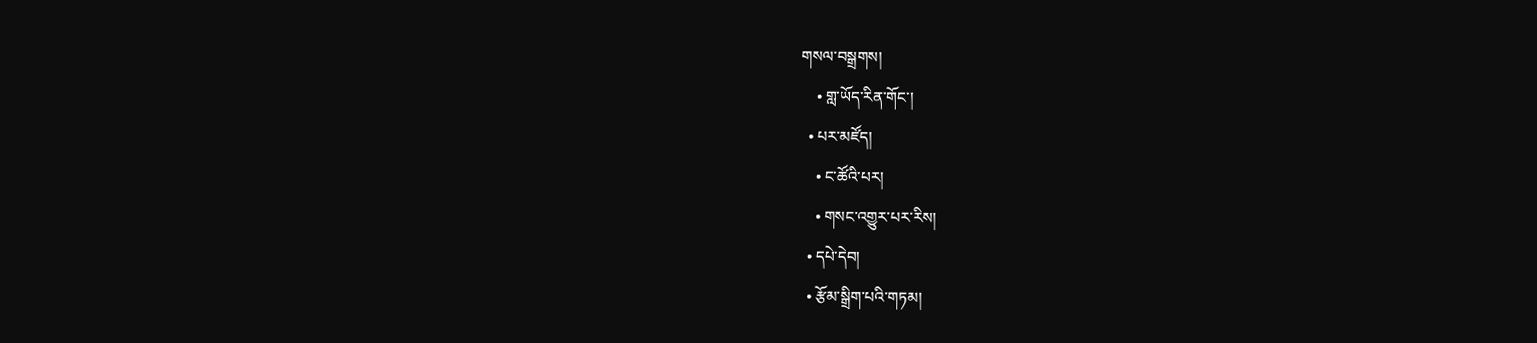གསལ་བསྒྲགས།
    • གླ་ཡོད་རིན་གོང་།
  • པར་མཛོད།
    • ང་ཚོའི་པར།
    • གསང་འགྱུར་པར་རིས།
  • དཔེ་དེབ།
  • རྩོམ་སྒྲིག་པའི་གཏམ།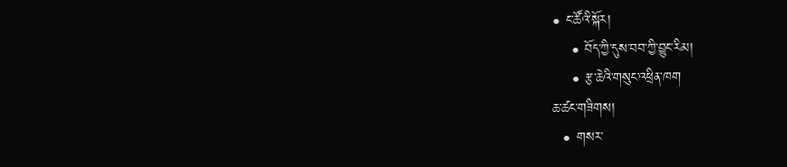• ང་ཚོའི་སྐོར།
    • བོད་ཀྱི་དུས་བབ་ཀྱི་བྱུང་རིམ།
    • རྩ་ཆེའི་གསུང་འཕྲིན་ཁག
ཆ་ཚང་གཟིགས།
  • གསར་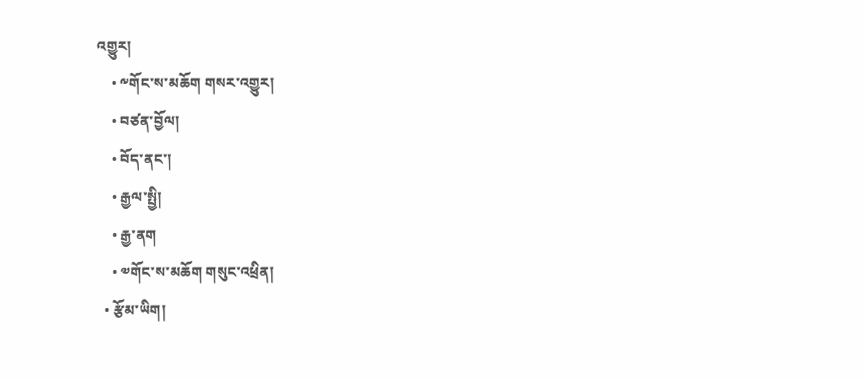འགྱུར།
    • ༸གོང་ས་མཆོག གསར་འགྱུར།
    • བཙན་བྱོལ།
    • བོད་ནང་།
    • རྒྱལ་སྤྱི།
    • རྒྱ་ནག
    • ༧གོང་ས་མཆོག གསུང་འཕྲིན།
  • རྩོམ་ཡིག།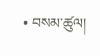• བསམ་ཚུལ།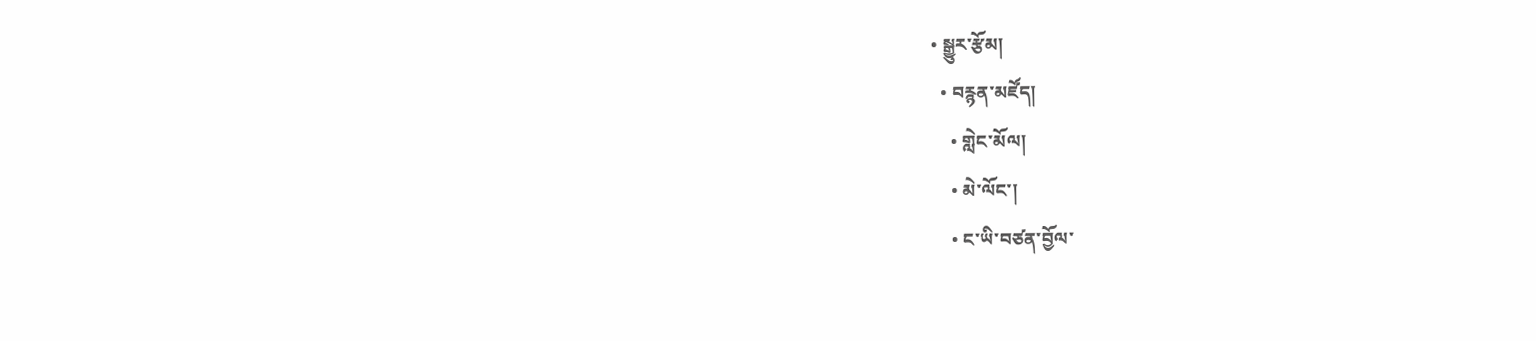• སྒྱུར་རྩོམ།
  • བརྙན་མཛོད།
    • གླེང་མོལ།
    • མེ་ལོང་།
    • ང་ཡི་བཙན་བྱོལ་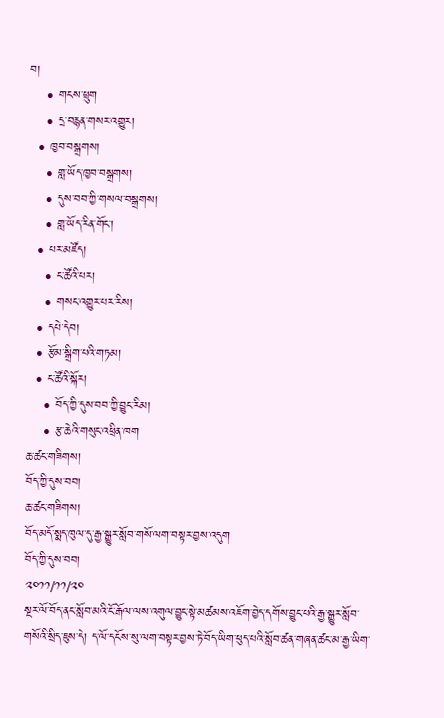བ།
    • གངས་ཕྲུག
    • དྲ་བརྙན་གསར་འགྱུར།
  • ཁྱབ་བསྒྲགས།
    • གླ་ཡོད་ཁྱབ་བསྒྲགས།
    • དུས་བབ་ཀྱི་གསལ་བསྒྲགས།
    • གླ་ཡོད་རིན་གོང་།
  • པར་མཛོད།
    • ང་ཚོའི་པར།
    • གསང་འགྱུར་པར་རིས།
  • དཔེ་དེབ།
  • རྩོམ་སྒྲིག་པའི་གཏམ།
  • ང་ཚོའི་སྐོར།
    • བོད་ཀྱི་དུས་བབ་ཀྱི་བྱུང་རིམ།
    • རྩ་ཆེའི་གསུང་འཕྲིན་ཁག
ཆ་ཚང་གཟིགས།
བོད་ཀྱི་དུས་བབ།
ཆ་ཚང་གཟིགས།
བོད་མདོ་སྨད་ཁུལ་དུ་རྒྱ་སྒྱུར་སློབ་གསོ་ལག་བསྟར་བྱས་འདུག
བོད་ཀྱི་དུས་བབ།
༢༠༡༡/༡༡/༢༠
སྔར་ལོ་བོད་ནང་སློབ་མའི་ངོ་རྒོལ་ལས་འགུལ་བྱུང་སྟེ་མཚམས་འཇོག་བྱེད་དགོས་བྱུང་པའི་རྒྱ་སྒྱུར་སློབ་གསོའི་སྲིད་ཇུས་དེ། ད་ལོ་དངོས་སུ་ལག་བསྟར་བྱས་ཏེ་བོད་ཡིག་ཕུད་པའི་སློབ་ཚན་གཞན་ཚང་མ་རྒྱ་ཡིག་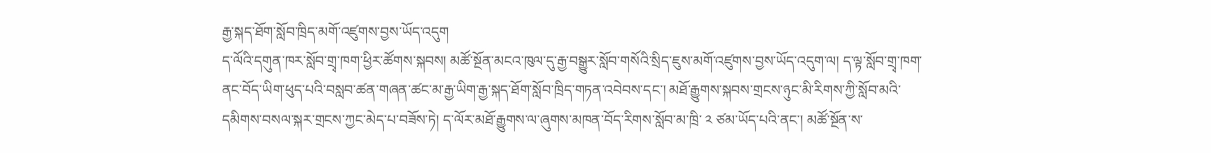རྒྱ་སྐད་ཐོག་སློབ་ཁྲིད་མགོ་འཛུགས་བྱས་ཡོད་འདུག
ད་ལོའི་དགུན་ཁར་སློབ་གྲྭ་ཁག་ཕྱིར་ཚོགས་སྐབས། མཚོ་སྔོན་མངའ་ཁུལ་དུ་རྒྱ་བསྒྱུར་སློབ་གསོའི་སྲིད་ཇུས་མགོ་འཛུགས་བྱས་ཡོད་འདུག་ལ། ད་ལྟ་སློབ་གྲྭ་ཁག་ནང་བོད་ཡིག་ཕུད་པའི་བསླབ་ཚན་གཞན་ཚང་མ་རྒྱ་ཡིག་རྒྱ་སྐད་ཐོག་སློབ་ཁྲིད་གཏན་འབེབས་དང་། མཐོ་རྒྱུགས་སྐབས་གྲངས་ཉུང་མི་རིགས་ཀྱི་སློབ་མའི་དམིགས་བསལ་སྐར་གྲངས་ཀྱང་མེད་པ་བཟོས་ཏེ། ད་ལོར་མཐོ་རྒྱུགས་ལ་ཞུགས་མཁན་བོད་རིགས་སློབ་མ་ཁྲི་ ༢ ཙམ་ཡོད་པའི་ནང་། མཚོ་སྔོན་ས་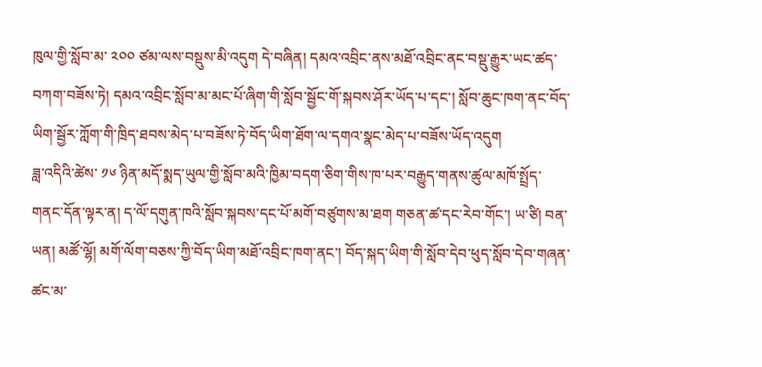ཁུལ་གྱི་སློབ་མ་ ༢༠༠ ཙམ་ལས་བསྡུས་མི་འདུག དེ་བཞིན། དམའ་འབྲིང་ནས་མཐོ་འབྲིང་ནང་བསྡུ་རྒྱུར་ཡང་ཚད་བཀག་བཟོས་ཏེ། དམའ་འབྲིང་སློབ་མ་མང་པོ་ཞིག་གི་སློབ་སྦྱོང་གོ་སྐབས་ཤོར་ཡོད་པ་དང་། སློབ་ཆུང་ཁག་ནང་བོད་ཡིག་སྦྱོར་ཀློག་གི་ཁྲིད་ཐབས་མེད་པ་བཟོས་ཏེ་བོད་ཡིག་ཐོག་ལ་དགའ་སྣང་མེད་པ་བཟོས་ཡོད་འདུག
ཟླ་འདིའི་ཚེས་ ༡༦ ཉིན་མདོ་སྨད་ཡུལ་གྱི་སློབ་མའི་ཁྱིམ་བདག་ཅིག་གིས་ཁ་པར་བརྒྱུད་གནས་ཚུལ་མཁོ་སྤྲོད་གནང་དོན་ལྟར་ན། ད་ལོ་དགུན་ཁའི་སློབ་སྐབས་དང་པོ་མགོ་བཙུགས་མ་ཐག གཅན་ཚ་དང་རེབ་གོང་། ཡ་ཙི། བན་ཡན། མཚོ་ལྷོ། མགོ་ལོག་བཅས་ཀྱི་བོད་ཡིག་མཐོ་འབྲིང་ཁག་ནང་། བོད་སྐད་ཡིག་གི་སློབ་དེབ་ཕུད་སློབ་དེབ་གཞན་ཚང་མ་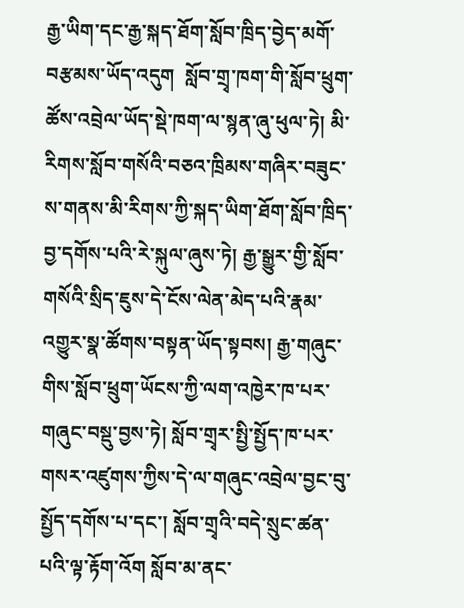རྒྱ་ཡིག་དང་རྒྱ་སྐད་ཐོག་སློབ་ཁྲིད་བྱེད་མགོ་བརྩམས་ཡོད་འདུག  སློབ་གྲྭ་ཁག་གི་སློབ་ཕྲུག་ཚོས་འབྲེལ་ཡོད་སྡེ་ཁག་ལ་སྙན་ཞུ་ཕུལ་ཏེ། མི་རིགས་སློབ་གསོའི་བཅའ་ཁྲིམས་གཞིར་བཟུང་ས་གནས་མི་རིགས་ཀྱི་སྐད་ཡིག་ཐོག་སློབ་ཁྲིད་བྱ་དགོས་པའི་རེ་སྐུལ་ཞུས་ཏེ། རྒྱ་སྒྱུར་གྱི་སློབ་གསོའི་སྲིད་ཇུས་དེ་ངོས་ལེན་མེད་པའི་རྣམ་འགྱུར་སྣ་ཚོགས་བསྟན་ཡོད་སྟབས། རྒྱ་གཞུང་གིས་སློབ་ཕྲུག་ཡོངས་ཀྱི་ལག་འཁྱེར་ཁ་པར་གཞུང་བསྡུ་བྱས་ཏེ། སློབ་གྲྭར་སྤྱི་སྤྱོད་ཁ་པར་གསར་འཛུགས་ཀྱིས་དེ་ལ་གཞུང་འབྲེལ་བྱང་བུ་སྤྱོད་དགོས་པ་དང་། སློབ་གྲྭའི་བདེ་སྲུང་ཚན་པའི་ལྟ་རྟོག་འོག སློབ་མ་ནང་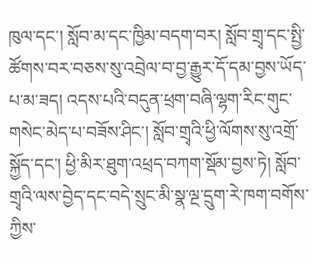ཁུལ་དང་། སློབ་མ་དང་ཁྱིམ་བདག་བར། སློབ་གྲྭ་དང་སྤྱི་ཚོགས་བར་བཅས་སུ་འབྲེལ་བ་བྱ་རྒྱུར་དོ་དམ་བྱས་ཡོད་པ་མ་ཟད། འདས་པའི་བདུན་ཕྲག་བཞི་ལྷག་རིང་གུང་གསེང་མེད་པ་བཟོས་ཤིང་། སློབ་གྲྭའི་ཕྱི་ལོགས་སུ་འགྲོ་སྐྱོད་དང་། ཕྱི་མིར་ཐུག་འཕྲད་བཀག་སྡོམ་བྱས་ཏེ། སློབ་གྲྭའི་ལས་བྱེད་དང་བདེ་སྲུང་མི་སྣ་ལྔ་དྲུག་རེ་ཁག་བགོས་ཀྱིས་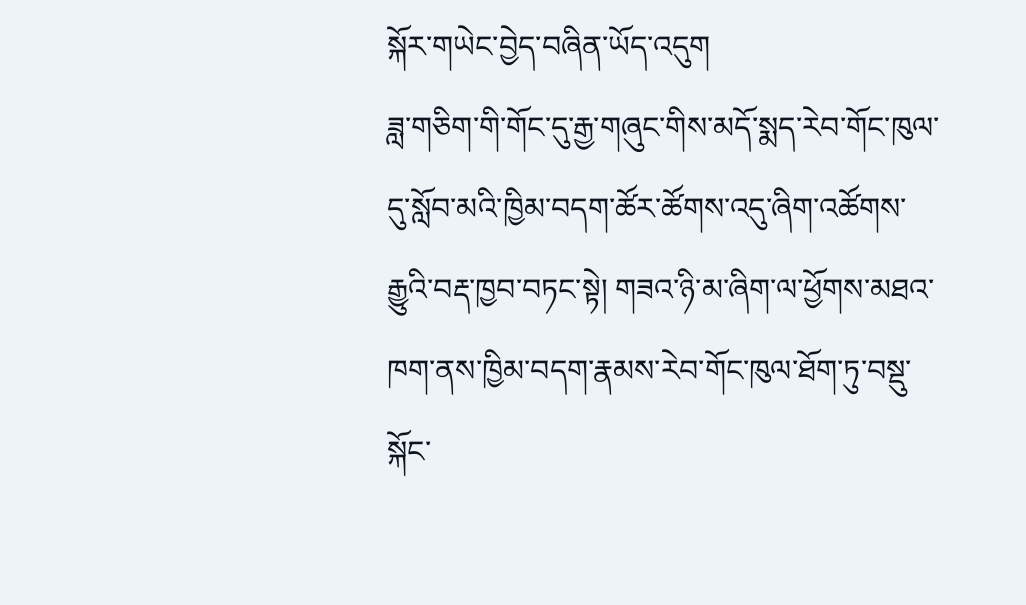སྐོར་གཡེང་བྱེད་བཞིན་ཡོད་འདུག
ཟླ་གཅིག་གི་གོང་དུ་རྒྱ་གཞུང་གིས་མདོ་སྨད་རེབ་གོང་ཁུལ་དུ་སློབ་མའི་ཁྱིམ་བདག་ཚོར་ཚོགས་འདུ་ཞིག་འཚོགས་རྒྱུའི་བརྡ་ཁྱབ་བཏང་སྟེ། གཟའ་ཉི་མ་ཞིག་ལ་ཕྱོགས་མཐའ་ཁག་ནས་ཁྱིམ་བདག་རྣམས་རེབ་གོང་ཁུལ་ཐོག་ཏུ་བསྡུ་སྐོང་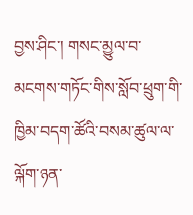བྱས་ཤིང་། གསང་མྱུལ་བ་མངགས་གཏོང་གིས་སློབ་ཕྲུག་གི་ཁྱིམ་བདག་ཚོའི་བསམ་ཚུལ་ལ་ལྐོག་ཉན་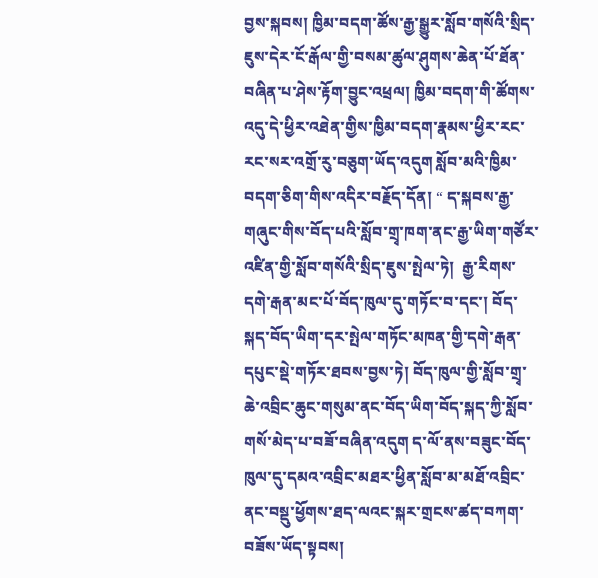བྱས་སྐབས། ཁྱིམ་བདག་ཚོས་རྒྱ་སྒྱུར་སློབ་གསོའི་སྲིད་ཇུས་དེར་ངོ་རྒོལ་གྱི་བསམ་ཚུལ་ཤུགས་ཆེན་པོ་ཐོན་བཞིན་པ་ཤེས་རྟོག་བྱུང་འཕྲལ། ཁྱིམ་བདག་གི་ཚོགས་འདུ་དེ་ཕྱིར་འཐེན་གྱིས་ཁྱིམ་བདག་རྣམས་ཕྱིར་རང་རང་སར་འགྲོ་རུ་བཅུག་ཡོད་འདུག སློབ་མའི་ཁྱིམ་བདག་ཅིག་གིས་འདིར་བརྗོད་དོན། “ ད་སྐབས་རྒྱ་གཞུང་གིས་བོད་པའི་སློབ་གྲྭ་ཁག་ནང་རྒྱ་ཡིག་གཙོར་འཛིན་གྱི་སློབ་གསོའི་སྲིད་ཇུས་སྤེལ་ཏེ།  རྒྱ་རིགས་དགེ་རྒན་མང་པོ་བོད་ཁུལ་དུ་གཏོང་བ་དང་། བོད་སྐད་བོད་ཡིག་དར་སྤེལ་གཏོང་མཁན་གྱི་དགེ་རྒན་དཔུང་སྡེ་གཏོར་ཐབས་བྱས་ཏེ། བོད་ཁུལ་གྱི་སློབ་གྲྭ་ཆེ་འབྲིང་ཆུང་གསུམ་ནང་བོད་ཡིག་བོད་སྐད་ཀྱི་སློབ་གསོ་མེད་པ་བཟོ་བཞིན་འདུག ད་ལོ་ནས་བཟུང་བོད་ཁུལ་དུ་དམའ་འབྲིང་མཐར་ཕྱིན་སློབ་མ་མཐོ་འབྲིང་ནང་བསྡུ་ཕྱོགས་ཐད་ལའང་སྐར་གྲངས་ཚད་བཀག་བཟོས་ཡོད་སྟབས།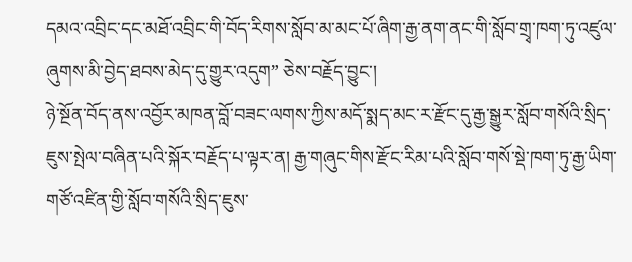དམའ་འབྲིང་དང་མཐོ་འབྲིང་གི་བོད་རིགས་སློབ་མ་མང་པོ་ཞིག་རྒྱ་ནག་ནང་གི་སློབ་གྲྭ་ཁག་ཏུ་འཛུལ་ཞུགས་མི་བྱེད་ཐབས་མེད་དུ་གྱུར་འདུག” ཅེས་བརྗོད་བྱུང་།
ཉེ་སྔོན་བོད་ནས་འབྱོར་མཁན་བློ་བཟང་ལགས་ཀྱིས་མདོ་སྨད་མང་ར་རྫོང་དུ་རྒྱ་སྒྱུར་སློབ་གསོའི་སྲིད་ཇུས་སྤེལ་བཞིན་པའི་སྐོར་བརྗོད་པ་ལྟར་ན། རྒྱ་གཞུང་གིས་རྫོང་རིམ་པའི་སློབ་གསོ་སྡེ་ཁག་ཏུ་རྒྱ་ཡིག་གཙོ་འཛིན་གྱི་སློབ་གསོའི་སྲིད་ཇུས་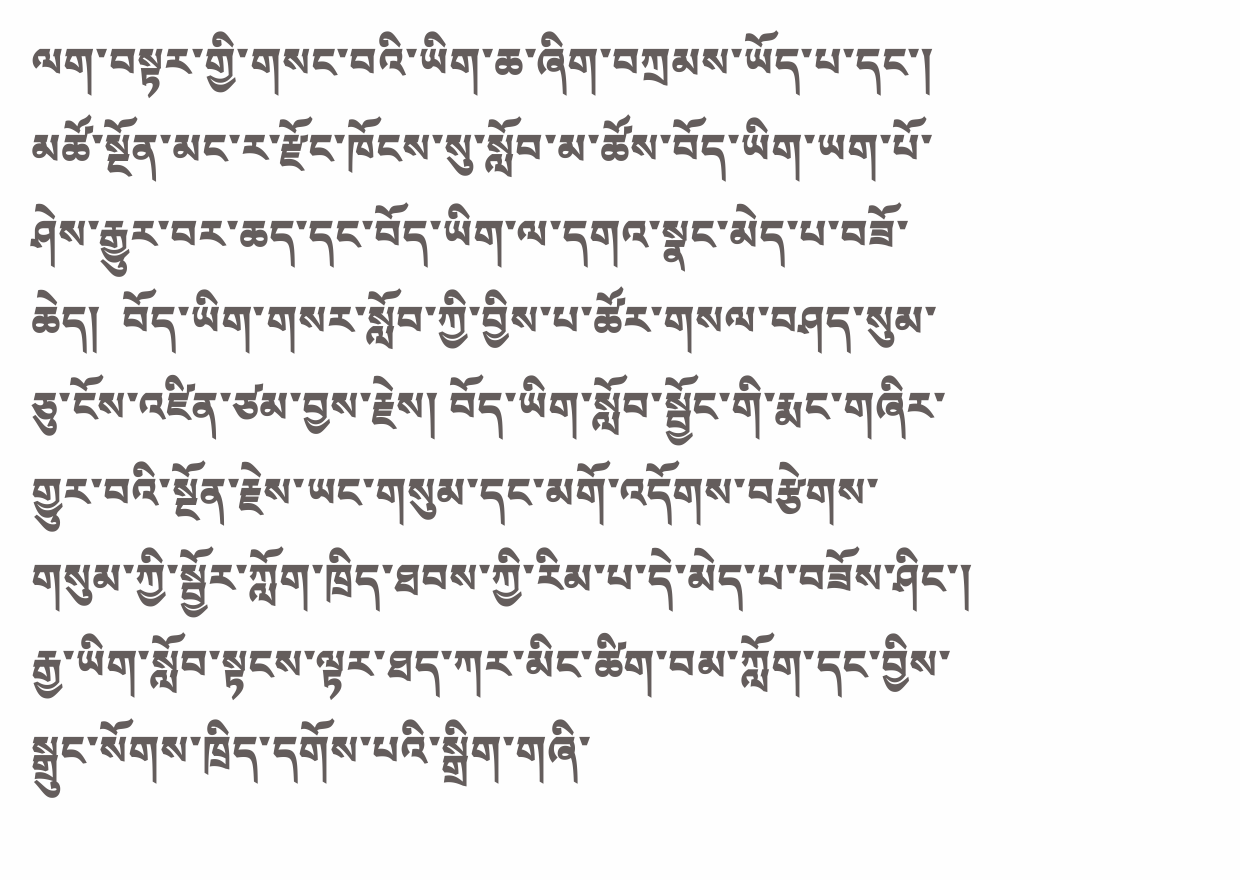ལག་བསྟར་གྱི་གསང་བའི་ཡིག་ཆ་ཞིག་བཀྲམས་ཡོད་པ་དང་། མཚོ་སྔོན་མང་ར་རྫོང་ཁོངས་སུ་སློབ་མ་ཚོས་བོད་ཡིག་ཡག་པོ་ཤེས་རྒྱུར་བར་ཆད་དང་བོད་ཡིག་ལ་དགའ་སྣང་མེད་པ་བཟོ་ཆེད།  བོད་ཡིག་གསར་སློབ་ཀྱི་བྱིས་པ་ཚོར་གསལ་བཤད་སུམ་ཅུ་ངོས་འཛིན་ཙམ་བྱས་རྗེས། བོད་ཡིག་སློབ་སྦྱོང་གི་རྨང་གཞིར་གྱུར་བའི་སྔོན་རྗེས་ཡང་གསུམ་དང་མགོ་འདོགས་བརྩེགས་གསུམ་ཀྱི་སྦྱོར་ཀློག་ཁྲིད་ཐབས་ཀྱི་རིམ་པ་དེ་མེད་པ་བཟོས་ཤིང་། རྒྱ་ཡིག་སློབ་སྟངས་ལྟར་ཐད་ཀར་མིང་ཚིག་བམ་ཀློག་དང་བྱིས་སྒྲུང་སོགས་ཁྲིད་དགོས་པའི་སྒྲིག་གཞི་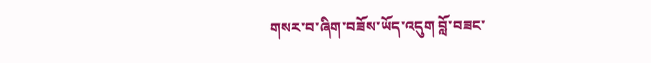གསར་བ་ཞིག་བཟོས་ཡོད་འདུག བློ་བཟང་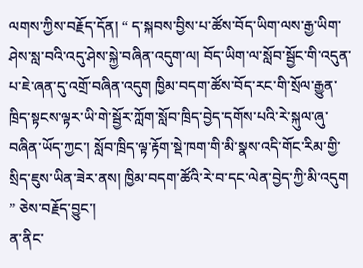ལགས་ཀྱིས་བརྗོད་དོན། “ ད་སྐབས་བྱིས་པ་ཚོས་བོད་ཡིག་ལས་རྒྱ་ཡིག་ཤེས་སླ་བའི་འདུ་ཤེས་སྐྱེ་བཞིན་འདུག་ལ། བོད་ཡིག་ལ་སློབ་སྦྱོང་གི་འདུན་པ་ཇེ་ཞན་དུ་འགྲོ་བཞིན་འདུག ཁྱིམ་བདག་ཚོས་བོད་རང་གི་སྲོལ་རྒྱུན་ཁྲིད་སྟངས་ལྟར་ཡི་གེ་སྦྱོར་ཀློག་སློབ་ཁྲིད་བྱེད་དགོས་པའི་རེ་སྐུལ་ཞུ་བཞིན་ཡོད་ཀྱང་། སློབ་ཁྲིད་ལྟ་རྟོག་སྡེ་ཁག་གི་མི་སྣས་འདི་གོང་རིམ་གྱི་སྲིད་ཇུས་ཡིན་ཟེར་ནས། ཁྱིམ་བདག་ཚོའི་རེ་བ་དང་ལེན་བྱེད་ཀྱི་མི་འདུག ” ཅེས་བརྗོད་བྱུང་།
ན་ནིང་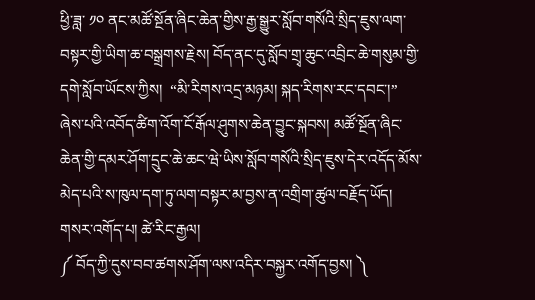ཕྱི་ཟླ་ ༡༠ ནང་མཚོ་སྔོན་ཞིང་ཆེན་གྱིས་རྒྱ་སྒྱུར་སློབ་གསོའི་སྲིད་ཇུས་ལག་བསྟར་གྱི་ཡིག་ཆ་བསྒྲགས་རྗེས། བོད་ནང་དུ་སློབ་གྲྭ་ཆུང་འབྲིང་ཆེ་གསུམ་གྱི་དགེ་སློབ་ཡོངས་ཀྱིས།  “མི་རིགས་འདྲ་མཉམ། སྐད་རིགས་རང་དབང་།” ཞེས་པའི་འབོད་ཚིག་འོག་ངོ་རྒོལ་ཤུགས་ཆེན་བྱུང་སྐབས། མཚོ་སྔོན་ཞིང་ཆེན་གྱི་དམར་ཤོག་དྲུང་ཆེ་ཆང་ཝེ་ཡིས་སློབ་གསོའི་སྲིད་ཇུས་དེར་འདོད་མོས་མེད་པའི་ས་ཁུལ་དག་ཏུ་ལག་བསྟར་མ་བྱས་ན་འགྲིག་ཚུལ་བརྗོད་ཡོད།
གསར་འགོད་པ། ཚེ་རིང་རྒྱལ།
༼ བོད་ཀྱི་དུས་བབ་ཚགས་ཤོག་ལས་འདིར་བསྐྱར་འགོད་བྱས། ༽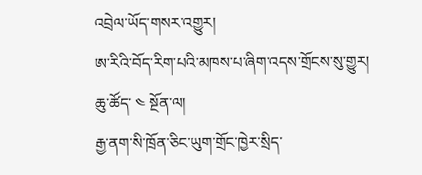འབྲེལ་ཡོད་གསར་འགྱུར།
ཨ་རིའི་བོད་རིག་པའི་མཁས་པ་ཞིག་འདས་གྲོངས་སུ་གྱུར།
ཆུ་ཚོད་ ༤ སྔོན་ལ།
རྒྱ་ནག་སི་ཁྲོན་ཅིང་ཡུག་གྲོང་ཁྱེར་སྲིད་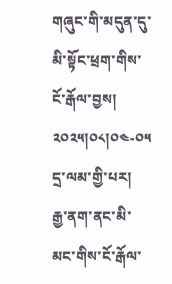གཞུང་གི་མདུན་དུ་མི་སྟོང་ཕྲག་གིས་ངོ་རྒོལ་བྱས། ༢༠༢༥།༠༨།༠༤-༠༥ དྲ་ལམ་གྱི་པར།
རྒྱ་ནག་ནང་མི་མང་གིས་ངོ་རྒོལ་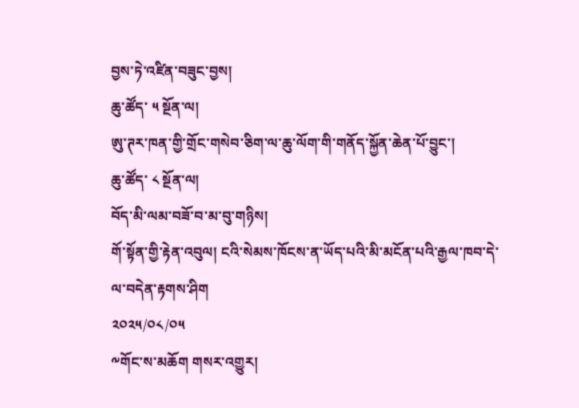བྱས་ཏེ་འཛིན་བཟུང་བྱས།
ཆུ་ཚོད་ ༥ སྔོན་ལ།
ཨུ་ཊར་ཁན་གྱི་གྲོང་གསེབ་ཅིག་ལ་ཆུ་ལོག་གི་གནོད་སྐྱོན་ཆེན་པོ་བྱུང་།
ཆུ་ཚོད་ ༨ སྔོན་ལ།
བོད་མི་ལམ་བཟོ་བ་མ་བུ་གཉིས།
གོ་སྟོན་གྱི་རྟེན་འབུལ། ངའི་སེམས་ཁོངས་ན་ཡོད་པའི་མི་མངོན་པའི་རྒྱལ་ཁབ་དེ་ལ་བདེན་རྟགས་ཤིག
༢༠༢༥/༠༨/༠༥
༸གོང་ས་མཆོག གསར་འགྱུར།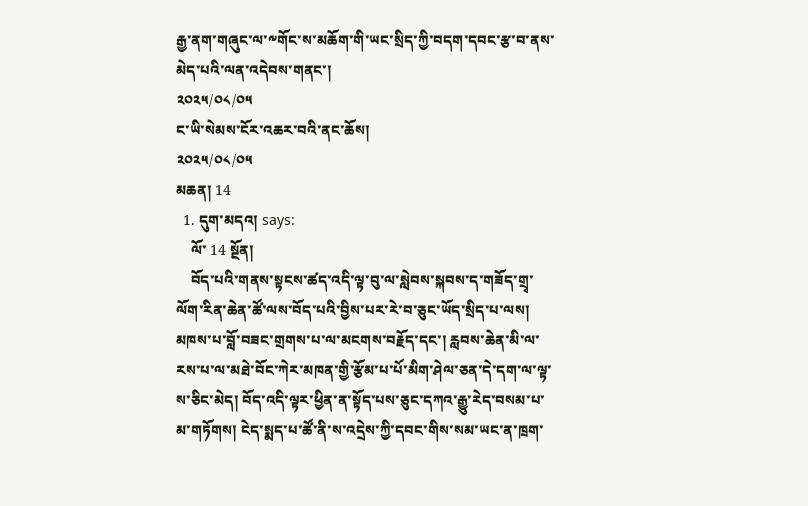རྒྱ་ནག་གཞུང་ལ་༸གོང་ས་མཆོག་གི་ཡང་སྲིད་ཀྱི་བདག་དབང་རྩ་བ་ནས་མེད་པའི་ལན་འདེབས་གནང་།
༢༠༢༥/༠༨/༠༥
ང་ཡི་སེམས་ངོར་འཆར་བའི་ནང་ཆོས།
༢༠༢༥/༠༨/༠༥
མཆན། 14
  1. དུག་མདའ། says:
    ལོ་ 14 སྔོན།
    བོད་པའི་གནས་སྟངས་ཚད་འདི་ལྟ་བུ་ལ་སླེབས་སྐབས་ད་གཟོད་གྲྭ་ལོག་རིན་ཆེན་ཚོ་ལས་བོད་པའི་བྱིས་པར་རེ་བ་ཅུང་ཡོད་སྲིད་པ་ལས། མཁས་པ་བློ་བཟང་གྲགས་པ་ལ་མངགས་བརྗོད་དང་། རླབས་ཆེན་མི་ལ་རས་པ་ལ་མཐེ་བོང་ཀེར་མཁན་གྱི་རྩོམ་པ་པོ་མིག་ཤེལ་ཅན་དེ་དག་ལ་ལྟ་ས་ཅིང་མེད། བོད་འདི་ལྟར་ཕྱིན་ན་སྟོད་པས་ཅུང་དཀའ་རྒྱུ་རེད་བསམ་པ་མ་གཏོགས། ངེད་སྨད་པ་ཚོ་ནི་ས་འདྲེས་ཀྱི་དབང་གིས་སམ་ཡང་ན་ཁྲག་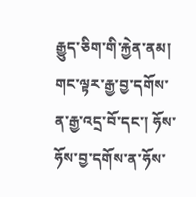རྒྱུད་ཅིག་གི་རྐྱེན་ནམ། གང་ལྟར་རྒྱ་བྱ་དགོས་ན་རྒྱ་འདྲ་བོ་དང་། ཧོས་ཧོས་བྱ་དགོས་ན་ཧོས་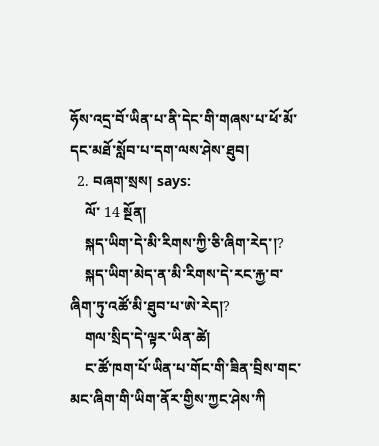ཧོས་འདྲ་བོ་ཡིན་པ་ནི་དེང་གི་གཞས་པ་ཕོ་མོ་དང་མཐོ་སློབ་པ་དག་ལས་ཤེས་ཐུབ།
  2. བཞག་སྲས། says:
    ལོ་ 14 སྔོན།
    སྐད་ཡིག་དེ་མི་རིགས་ཀྱི་ཅི་ཞིག་རེད་།?
    སྐད་ཡིག་མེད་ན་མི་རིགས་དེ་རང་རྐྱ་བ་ཞིག་ཏུ་འཚོ་མི་ཐུབ་པ་ཨེ་རེད།?
    གལ་སྲིད་དེ་ལྟར་ཡིན་ཚེ།
    ང་ཚོ་ཁག་པོ་ཡིན་པ་གོང་གི་ཟིན་བྲིས་གང་མང་ཞིག་གི་ཡིག་ནོར་གྱིས་ཀྱང་ཤེས་ཀི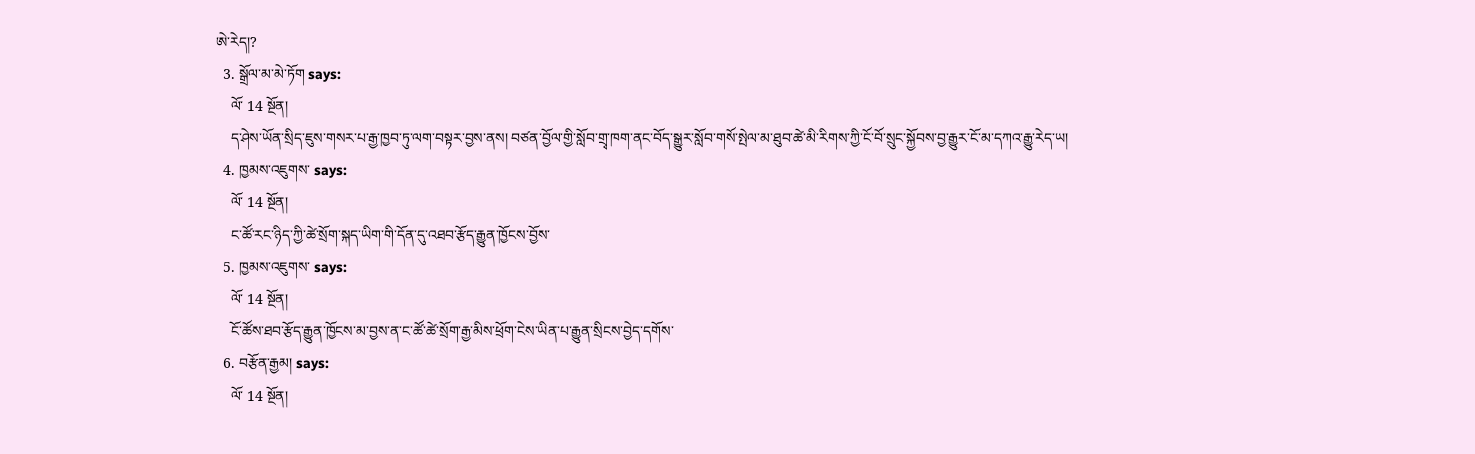ཨེ་རེད།?
  3. སྒྲོལ་མ་མེ་ཏོག says:
    ལོ་ 14 སྔོན།
    ད་ཤེས་ཡོན་སྲིད་ཇུས་གསར་པ་རྒྱ་ཁྱབ་ཏུ་ལག་བསྟར་བྱས་ནས། བཙན་བྱོལ་གྱི་སློབ་གྲྭ་ཁག་ནང་བོད་སྒྱུར་སློབ་གསོ་སྤེལ་མ་ཐུབ་ཚེ་མི་རིགས་ཀྱི་ངོ་བོ་སྲུང་སྐྱོབས་བྱ་རྒྱུར་ངོ་མ་དཀའ་རྒྱུ་རེད་ཡ།
  4. ཁྱམས་འཇུགས་ says:
    ལོ་ 14 སྔོན།
    ང་ཚོ་རང་ཉིད་ཀྱི་ཚེ་སྲོག་སྐད་ཡིག་གི་དོན་དུ་འཐབ་རྩོད་རྒྱུན་ཁྱོངས་བྱོས་
  5. ཁྱམས་འཇུགས་ says:
    ལོ་ 14 སྔོན།
    ངོ་ཚོས་ཐབ་རྩོད་རྒྱུན་ཁྱོངས་མ་བྱས་ན་ང་ཚོ་ཚེ་སྲོག་རྒྱ་མིས་ཕྲོག་ངེས་ཡིན་པ་རྒྱུན་སྲིངས་བྱེད་དགོས་
  6. བརྩོན་རྒྱམ། says:
    ལོ་ 14 སྔོན།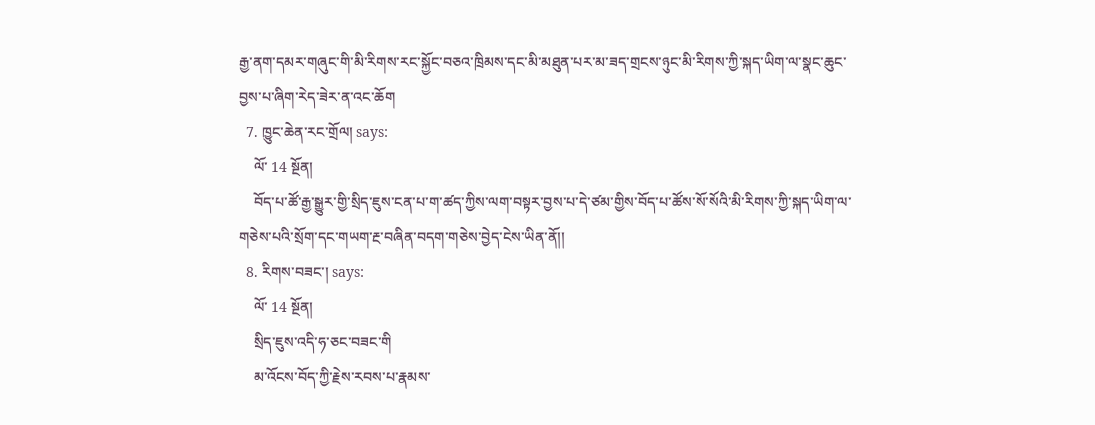རྒྱ་ནག་དམར་གཞུང་གི་མི་རིགས་རང་སྐྱོང་བཅའ་ཁྲིམས་དང་མི་མཐུན་པར་མ་ཟད་གྲངས་ཉུང་མི་རིགས་ཀྱི་སྐད་ཡིག་ལ་སྣང་ཆུང་བྱས་པ་ཞིག་རེད་ཟེར་ན་འང་ཆོག
  7. ཁྱུང་ཆེན་རང་གྲོལ། says:
    ལོ་ 14 སྔོན།
    བོད་པ་ཚོ་རྒྱ་སྒྱུར་གྱི་སྲིད་ཇུས་ངན་པ་ག་ཚད་ཀྱིས་ལག་བསྟར་བྱས་པ་དེ་ཙམ་གྱིས་བོད་པ་ཚོས་སོ་སོའི་མི་རིགས་ཀྱི་སྐད་ཡིག་ལ་གཅེས་པའི་སྲོག་དང་གཡག་རྔ་བཞིན་བདག་གཅེས་བྱེད་ངེས་ཡིན་ནོ།།
  8. རིགས་བཟང་། says:
    ལོ་ 14 སྔོན།
    སྲིད་ཇུས་འདི་ཧ་ཅང་བཟང་གི
    མ་འོངས་བོད་ཀྱི་རྗེས་རབས་པ་རྣམས་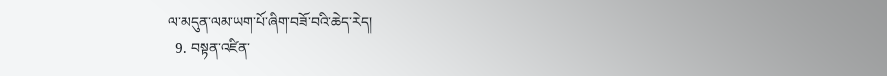ལ་མདུན་ལམ་ཡག་པོ་ཞིག་བཟོ་བའི་ཆེད་རེད།
  9. བསྟན་འཛིན་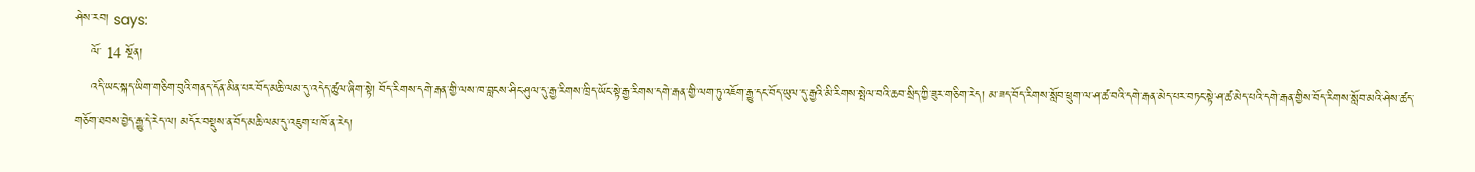ཤེས་རབ། says:
    ལོ་ 14 སྔོན།
    འདི་ཡང་སྐད་ཡིག་གཅིག་བུའི་གནད་དོན་མིན་པར་བོད་མཆི་ལམ་དུ་འདེད་ཚུལ་ཞིག་སྟེ། བོད་རིགས་དགེ་རྒན་གྱི་ལས་ཁ་བླངས་ཤིང་ཤུལ་དུ་རྒྱ་རིགས་ཁྲིད་ཡོང་སྟེ་རྒྱ་རིགས་དགེ་རྒན་གྱི་ལག་ཏུ་འཇོག་རྒྱུ་དང་བོད་ཡུལ་དུ་རྒྱའི་མི་རིགས་སྤེལ་བའི་ཆབ་སྲིད་ཀྱི་ཟུར་གཅིག་རེད། མ་ཟད་བོད་རིགས་སློབ་ཕྲུག་ལ་ཤ་ཚ་བའི་དགེ་རྒན་མེད་པར་བཏང་སྟེ་ཤ་ཚ་མེད་པའི་དགེ་རྒན་གྱིས་བོད་རིགས་སློབ་མའི་ཤེས་ཚད་གཅོག་ཐབས་བྱེད་རྒྱུ་དེ་རེད་ལ། མདོར་བསྡུས་ན་བོད་མཆི་ལམ་དུ་འཇུག་པ་ཁོ་ན་རེད།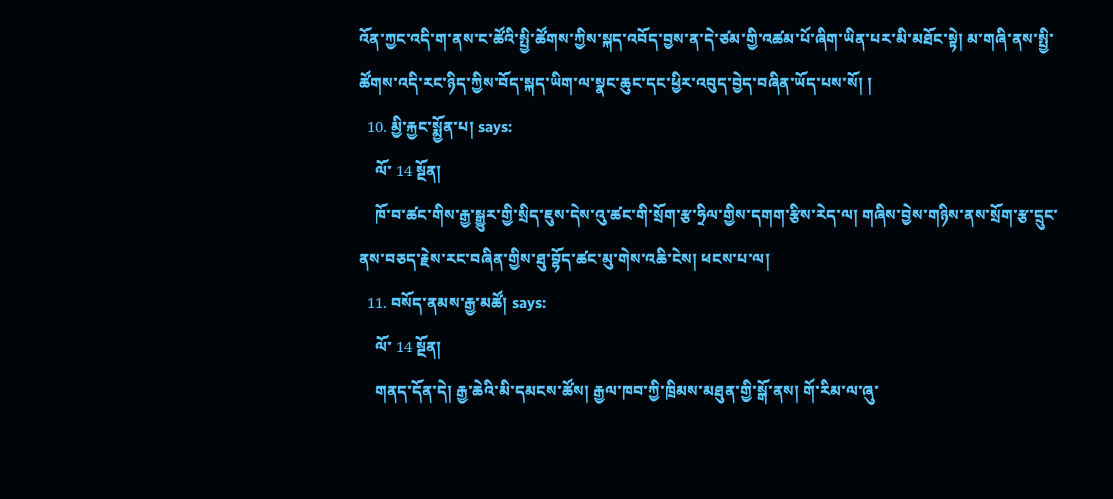འོན་ཀྱང་འདི་ག་ནས་ང་ཚོའི་སྤྱི་ཚོགས་ཀྱིས་སྐད་འབོད་བྱས་ན་དེ་ཙམ་གྱི་འཚམ་པོ་ཞིག་ཡིན་པར་མི་མཐོང་སྟེ། མ་གཞི་ནས་སྤྱི་ཚོགས་འདི་རང་ཉིད་ཀྱིས་བོད་སྐད་ཡིག་ལ་སྣང་ཆུང་དང་ཕྱིར་འབུད་བྱེད་བཞིན་ཡོད་པས་སོ། །
  10. མྱི་རྐྱང་སྨྱོན་པ། says:
    ལོ་ 14 སྔོན།
    ཁོ་བ་ཚང་གིས་རྒྱ་སྒྱུར་གྱི་སྲིད་ཇུས་དེས་འུ་ཚང་གི་སྲོག་རྩ་ཧྲིལ་གྱིས་དགག་རྩིས་རེད་ལ། གཞིས་བྱེས་གཉིས་ནས་སྲོག་རྩ་དྲུང་ནས་བཅད་རྗེས་རང་བཞིན་གྱིས་ཐུ་བྷོད་ཚང་མུ་གེས་འཆི་ངེས། ཕངས་པ་ལ།
  11. བསོད་ནམས་རྒྱ་མཚོ། says:
    ལོ་ 14 སྔོན།
    གནད་དོན་དེ། རྒྱ་ཆེའི་མི་དམངས་ཚོས། རྒྱལ་ཁབ་ཀྱི་ཁྲིམས་མཐུན་གྱི་སྒོ་ནས། གོ་རིམ་ལ་ཞུ་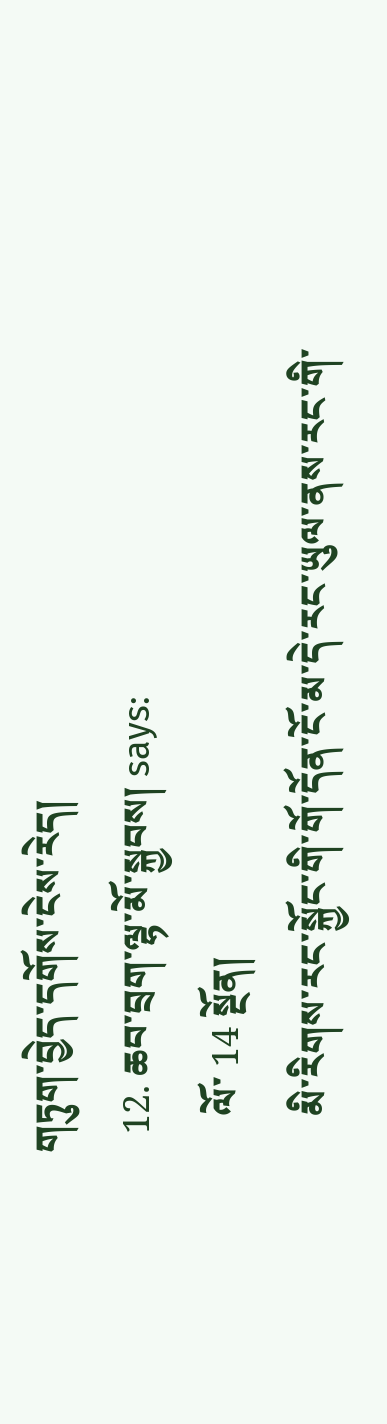གཏུག་བྱེད་དགོས་ངེས་རེད།
  12. ཆབ་བྲག་ལྷ་མོ་སྐྱབས། says:
    ལོ་ 14 སྔོན།
    མི་རིགས་རང་སྐྱོང་གི་གོ་དོན་ངོ་མ་དེ་རང་ཡུལ་ནས་རང་གི་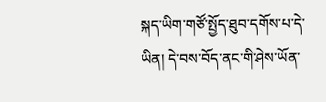སྐད་ཡིག་གཙོ་སྤྱོད་ཐུབ་དགོས་པ་དེ་ཡིན། དེ་བས་བོད་ནང་གི་ཤེས་ཡོན་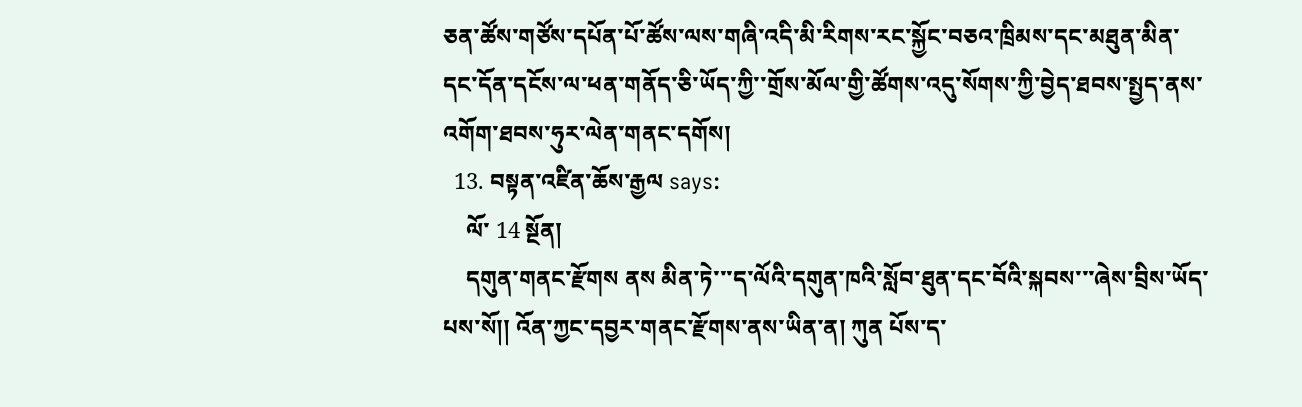ཅན་ཚོས་གཙོས་དཔོན་པོ་ཚོས་ལས་གཞི་འདི་མི་རིགས་རང་སྐྱོང་བཅའ་ཁྲིམས་དང་མཐུན་མིན་དང་དོན་དངོས་ལ་ཕན་གནོད་ཅི་ཡོད་ཀྱི་་གྲོས་མོལ་གྱི་ཚོགས་འདུ་སོགས་ཀྱི་བྱེད་ཐབས་སྤྱད་ནས་འགོག་ཐབས་ཧུར་ལེན་གནང་དགོས།
  13. བསྟན་འཛིན་ཆོས་རྒྱལ says:
    ལོ་ 14 སྔོན།
    དགུན་གནང་རྫོགས ནས མིན་ཏེ་་་ད་ལོའི་དགུན་ཁའི་སློབ་ཐུན་དང་བོའི་སྐབས་་་ཞེས་བྲིས་ཡོད་པས་སོ།། འོན་ཀྱང་དབྱར་གནང་རྫོགས་ནས་ཡིན་ན། ཀུན པོས་ད་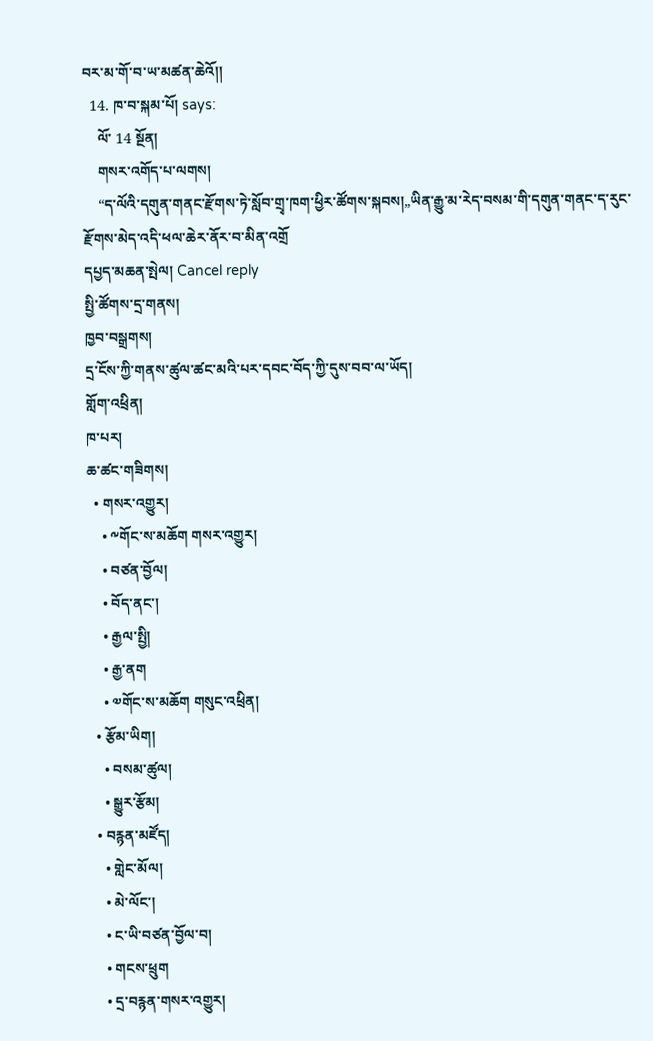བར་མ་གོ་བ་ཡ་མཚན་ཆེའོ།།
  14. ཁ་བ་སྐམ་པོ། says:
    ལོ་ 14 སྔོན།
    གསར་འགོད་པ་ལགས།
    “ད་ལོའི་དགུན་གནང་རྫོགས་ཏེ་སློབ་གྲྭ་ཁག་ཕྱིར་ཚོགས་སྐབས།„ཡིན་རྒྱུ་མ་རེད་བསམ་གི་དགུན་གནང་ད་རུང་རྫོགས་མེད་འདི་ཕལ་ཆེར་ནོར་བ་མིན་འགྲོ
དཔྱད་མཆན་སྤེལ། Cancel reply
སྤྱི་ཚོགས་དྲ་གནས།
ཁྱབ་བསྒྲགས།
དྲ་ངོས་ཀྱི་གནས་ཚུལ་ཚང་མའི་པར་དབང་བོད་ཀྱི་དུས་བབ་ལ་ཡོད།
གློག་འཕྲིན།
ཁ་པར།
ཆ་ཚང་གཟིགས།
  • གསར་འགྱུར།
    • ༸གོང་ས་མཆོག གསར་འགྱུར།
    • བཙན་བྱོལ།
    • བོད་ནང་།
    • རྒྱལ་སྤྱི།
    • རྒྱ་ནག
    • ༧གོང་ས་མཆོག གསུང་འཕྲིན།
  • རྩོམ་ཡིག།
    • བསམ་ཚུལ།
    • སྒྱུར་རྩོམ།
  • བརྙན་མཛོད།
    • གླེང་མོལ།
    • མེ་ལོང་།
    • ང་ཡི་བཙན་བྱོལ་བ།
    • གངས་ཕྲུག
    • དྲ་བརྙན་གསར་འགྱུར།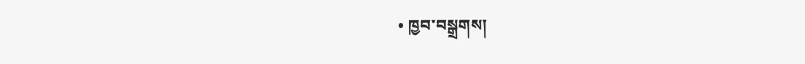• ཁྱབ་བསྒྲགས།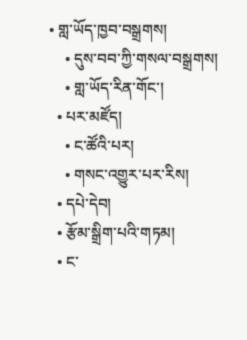• གླ་ཡོད་ཁྱབ་བསྒྲགས།
    • དུས་བབ་ཀྱི་གསལ་བསྒྲགས།
    • གླ་ཡོད་རིན་གོང་།
  • པར་མཛོད།
    • ང་ཚོའི་པར།
    • གསང་འགྱུར་པར་རིས།
  • དཔེ་དེབ།
  • རྩོམ་སྒྲིག་པའི་གཏམ།
  • ང་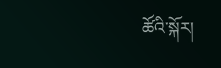ཚོའི་སྐོར།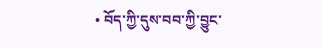• བོད་ཀྱི་དུས་བབ་ཀྱི་བྱུང་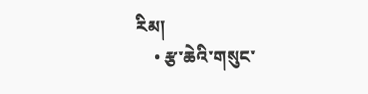རིམ།
    • རྩ་ཆེའི་གསུང་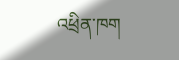འཕྲིན་ཁག